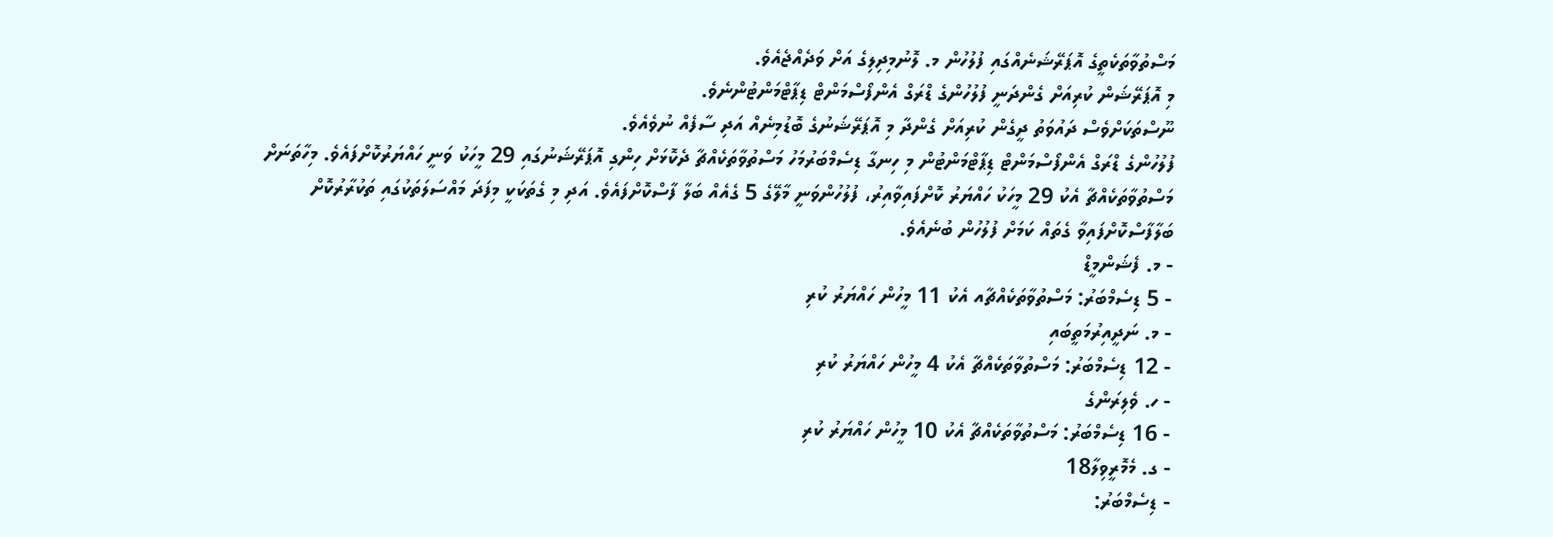މަސްތުވާތަކެތީގެ އޮޕަރޭޝަނެއްގައި ފުލުހުން މ. ލޮނުމިދިލިގެ އަށް ވަދެއްޖެއެވެ.
މި އޮޕަރޭޝަން ކުރިއަށް ގެންދަނީ ފުލުހުންގެ ޑްރަގް އެންފޯސްމަންޓް ޑިޕާޓްމަންޓުންނެވެ.
ނޫސްތަކަށްވެސް ދައުވަތު ދީގެން ކުރިއަށް ގެންދާ މި އޮޕަރޭޝަނުގެ ބޮޑުމިނެއް އަދި ސާފެއް ނުވެއެވެ.
ފުލުހުންގެ ޑްރަގް އެންފޯސްމަންޓް ޑިޕާޓްމަންޓުން މި ހިނގާ ޑިސެމްބަރުމަހު މަސްތުވާތަކެއްޗާ ދެކޮޅަށް ހިންގި އޮޕަރޭޝަނުގައި 29 މީހަކު ވަނީ ހައްޔަރުކޮށްފައެވެ. މިހާތަނަށް މަސްތުވާތަކެއްޗާ އެކު 29 މީހަކު ހައްޔަރު ކޮށްފައިވާއިރު، ފުލުހުންވަނީ މާލޭގެ 5 ގެއެއް ބަލާ ފާސްކޮށްފައެވެ. އަދި މި ގެތަކަކީ މިފަދަ މައްސަލަތަކުގައި ތަކުރާރުކޮށް ބަލާފާސްކޮށްފައިވާ ގެތައް ކަމަށް ފުލުހުން ބުނެއެވެ.
- މ. ފެޝަންމީޑް
- 5 ޑިސެމްބަރު: މަސްތުވާތަކެއްޗާއ އެކު 11 މީހުން ހައްޔަރު ކުރި
- މ. ނަދީއިރުމަތީބައި
- 12 ޑިސެމްބަރު: މަސްތުވާތަކެއްޗާ އެކު 4 މީހުން ހައްޔަރު ކުރި
- ހ. ވެލިރަންގެ
- 16 ޑިސެމްބަރު: މަސްތުވާތަކެއްޗާ އެކު 10 މީހުން ހައްޔަރު ކުރި
- ގ. މެމޮރީވިލާ18
- ޑިސެމްބަރު: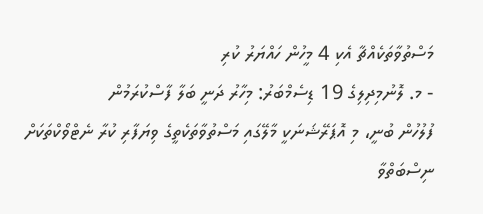މަސްތުވާތަކެއްޗާ އެކި 4 މީހުން ހައްޔަރު ކުރި
- މ. ލޮނުމިދިލިގެ 19 ޑިސެމްބަރު: މިހާރު ދަނީ ބަލާ ފާސްކުރަމުން
ފުލުހުން ބުނީ، މި އޮޕަރޭޝަނަކީ މާލޭގައި މަސްތުވާތަކެތީގެ ވިޔަފާރި ކުރާ ނެޓްވޯކްތަކަށް ނިސްބަތްވާ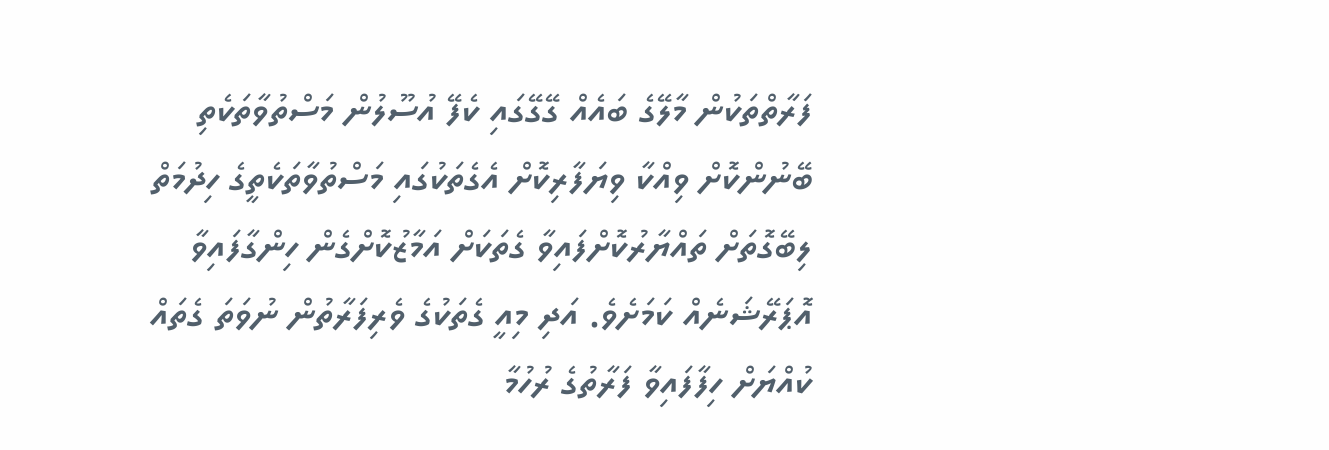ފަރާތްތަކުން މާލޭގެ ބައެއް ގޭގޭގައި ކެފޭ އުސޫލުން މަސްތުވާތަކެތި ބޭނުންކޮށް ވިއްކާ ވިޔަފާރިކޮށް އެގެތަކުގައި މަސްތުވާތަކެތީގެ ހިދުމަތް ލިބޭގޮތަށް ތައްޔާރުކޮށްފައިވާ ގެތަކަށް އަމާޒުކޮށްގެން ހިންގާފައިވާ އޮޕަރޭޝަނެއް ކަމަށެވެ. އަދި މިއީ ގެތަކުގެ ވެރިފަރާތުން ނުވަތަ ގެތައް ކުއްޔަށް ހިފާފައިވާ ފަރާތުގެ ރުހުމާ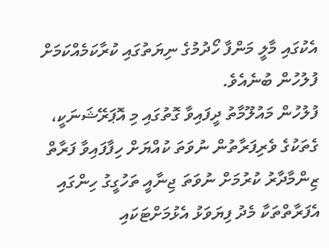އެކުގައި މާލީ މަންފާ ހޯދުމުގެ ނިޔަތުގައި ކުރާކަމެއްކަމަށް ފުލުހުން ބުނެއެވެ.
ފުލުހުން މައުލޫމާތު ދީފައިވާ ގޮތުގައި މި އޮޕަރޭޝަނަކީ، ގެތަކުގެ ވެރިފަރާތުން ނުވަތަ ކުއްޔަށް ހިފާފައިވާ ފަރާތް ޒިންމާދާރު ކުރުމަށް ނުވަތަ ޖިނާއީ ތަހުގީގު ހިންގައި އެފަރާތްތަކާ މެދު ފިޔަވަޅު އެޅުމަށްޓަކައި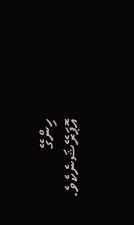ހިންގޭ އޮޕަރޭޝަނެކެވެ.